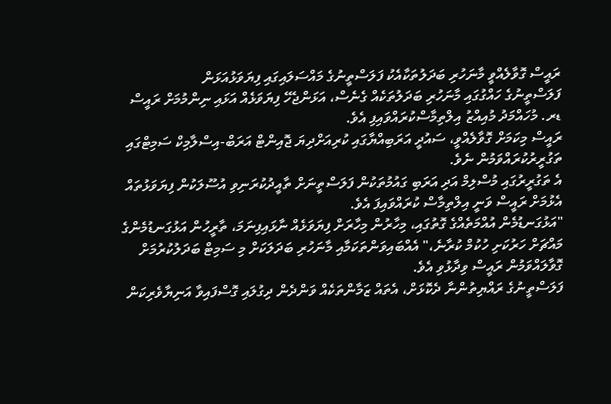ރައީސް ގޮވާލެއްވީ މާނަހުރި ބަދަލުތަކާއެކު ފަލަސްތީނުގެ މައްސަލައިގައި ފިޔަވަޅުއަޅަން
ފަލަސްތީނުގެ ހައްގުގައި މާނަހުރި ބަދަލުތަކެއް ގެނެސް، އަޅަންޖެހޭ ފިޔަވަޅެއް އަޅައި ނިންމުމަށް ރައީސް ޑރ. މުހައްމަދު މުއިއްޒު އިލްތިމާސްކުރައްވައިފި އެވެ.
ރައީސް މިކަމަށް ގޮވާލެއްވީ، ސައުދީ އަރަބިއްޔާގައި ކުރިއަށްދިޔަ ޖޮއިންޓް އަރަބް-އިސްލާމިކް ސަމިޓްގައި ތަގުރީރުކުރައްވަމުން ނެވެ.
އެ ތަގުރީރުގައި މުސްލިމް އަދި އަރަބި ގައުމުތަކުން ފަލަސްތީނަށް ތާއީދުކުރަނިވި އުސޫލަކުން ފިޔަވަޅުތައް އެޅުމަށް ރައީސް ވަނީ އިލްތިމާސް ކުރައްވައިފަ އެވެ.
"އަޅުގަނޑުމެން އުއްމަތެއްގެ ގޮތުގައި، މިހާރުން މިހާރަށް ފިޔަވަޅެއް ނާޅައިފިނަމަ، ތާރީހުން އަޅުގަނޑުމެންގެ މައްޗަށް ހަރުކަށި ހުކުމް ކުރާނެ،" އެއްބައިވަންތަކަމާއި މާނަހުރި ބަދަލަކަށް މި ސަމިޓް ބަދަލުކުރުމަށް ގޮވާލައްވަމުން ރައީސް ވިދާޅުވި އެވެ.
ފަލަސްތީނުގެ ރައްޔިތުންނާ ދެކޮޅަށް، އެތައް ޒަމާންތަކެއް ވަންދެން ދިގުލައި ގޮސްފައިވާ އަނިޔާވެރިކަން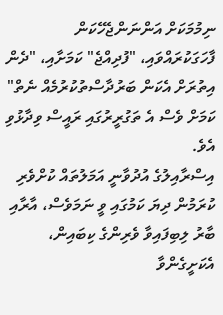ނިމުމަކަށް އަންނަންޖެހޭކަން ފާހަގަކުރައްވައި، "ފުދިއްޖެ" ކަމަށާއި، "ދެން އިތުރަށް އެކަން ބަރުދާސްތުކުރުމެއް ނެތް" ކަމަށް ވެސް އެ ތަގުރީރުގައި ރައީސް ވިދާޅުވި އެވެ.
އިސްރާއިލުގެ އުދުވާނީ އަމަލުތައް ކުށްވެރި ކުރަމުން ދިޔަ ކަމުގައި ވީ ނަމަވެސް، އާރާއި ބާރު ލިބިފައިވާ ވެރިންގެ ކިބައިން، އެކަށީގެންވާ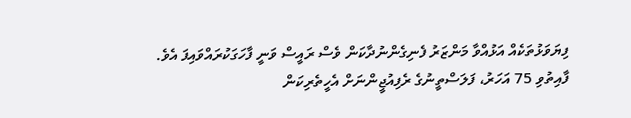ފިޔަވަޅުތަކެއް އަޅުއްވާ މަންޒަރު ފެނިގެންނުދާކަން ވެސް ރައީސް ވަނީ ފާހަގަކުރައްވައިފަ އެވެ.
ފާއިތުވި 75 އަހަރު، ފަލަސްތީނުގެ ރެފިއުޖީންނަށް އެހީތެރިކަން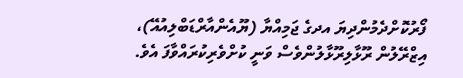ފޯރުކޮށްދެމުންދިޔަ އދގެ ޖަމިއްޔާ (ޔޫއެންއާރްޑަބްލިއުއޭ)، އިޒްރޭލުން ރޫޅާލިރޫޅާލުންވެސް ވަނީ ކުށްވެރިކުރައްވާފަ އެވެ.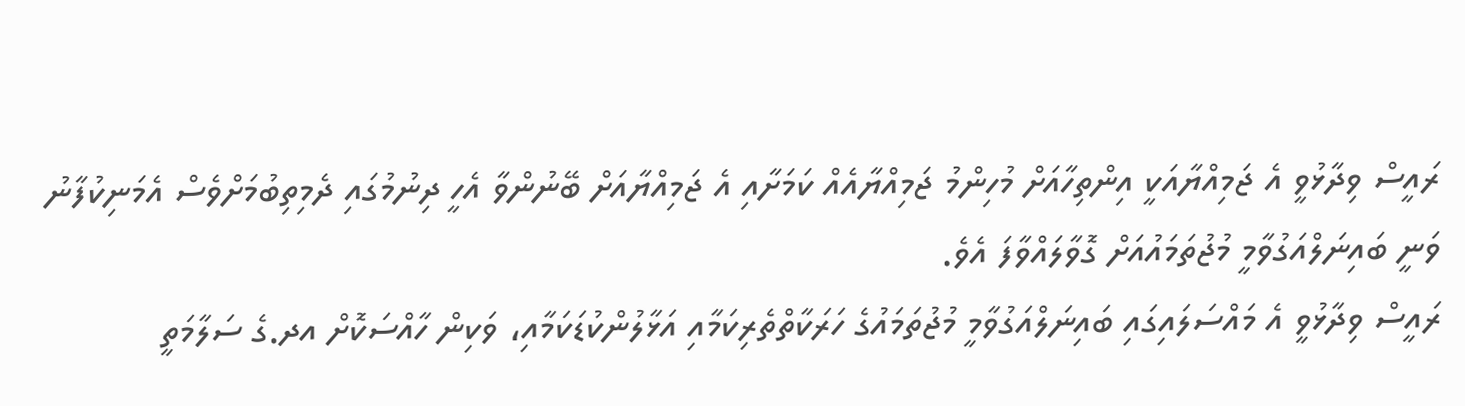ރައީސް ވިދާޅުވީ އެ ޖަމިއްޔާއަކީ އިންތިހާއަށް މުހިންމު ޖަމިއްޔާއެއް ކަމަށާއި އެ ޖަމިއްޔާއަށް ބޭނުންވާ އެހީ ދިނުމުގައި ދެމިތިބުމަށްވެސް އެމަނިކުފާނު ވަނީ ބައިނަލްއަގުވާމީ މުޖުތަމައުއަށް ގޮވާލައްވާފަ އެވެ.
ރައީސް ވިދާޅުވީ އެ މައްސަލައިގައި ބައިނަލްއަގުވާމީ މުޖުތަމައުގެ ހަރަކާތްތެރިކަމާއި އަޅާލުންކުޑަކަމާއި، ވަކިން ހާއްސަކޮށް އދ.ގެ ސަލާމަތީ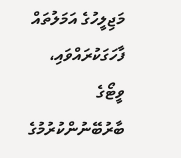މަޖިލީހުގެ އަމަލުތައް ފާހަގަކުރައްވައި، ވީޓޯގެ ބާރުބޭނުންކުރުމުގެ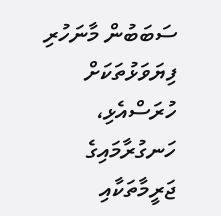ސަބަބުން މާނަހުރި ފިޔަވަޅުތަކަށް ހުރަސްއެޅި، ހަނގުރާމައިގެ ޖަރީމާތަކާއި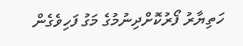ހަތިޔާރު ފޯރުކޮށްދިނުމުގެ މަގު ފަހިވެގެން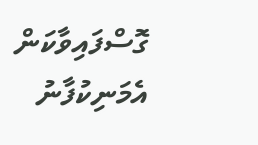ގޮސްފައިވާކަން އެމަނިކުފާނު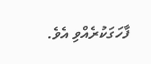ފާހަގަކުރެއްވި އެވެ.